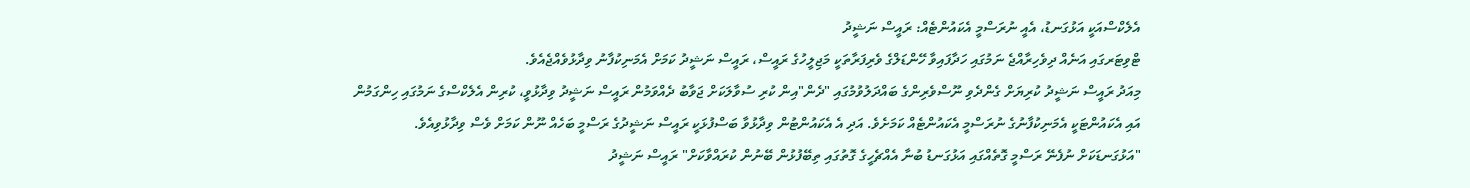އެލެކްސްއަކީ އަޅުގަނޑު، އެއީ ނުރަސްމީ އެކައުންޓެއް: ރައީސް ނަޝީދު
ޓްވިޓަރގައި އަނެއް ދިވެހިރާއްޖެ ނަމުގައި ހަދާފައިވާ ހޭންޑަލްގެ ވެރިފަރާތަކީ މަޖިލީހުގެ ރައީސް، ރައީސް ނަޝީދު ކަމަށް އެމަނިކުފާނު ވިދާޅުވެއްޖެއެވެ.
މިއަދު ރައީސް ނަޝީދު ކުރިޔަށް ގެންދެވި ނޫސްވެރިންގެ ބައްދަލުވުމުގައި "ދެން"އިން ކުރި ސުވާލަކަށް ޖަވާބު ދެއްވަމުން ރައީސް ނަޝީދު ވިދާޅުވީ، ކުރިން އެލެކްސްގެ ނަމުގައި ހިންގަމުން އައި އެކައުންޓަކީ އެމަނިކުފާނުގެ ނުރަސްމީ އެކައުންޓެއް ކަމަށެވެ. އަދި އެ އެކައުންޓުން ވިދާޅުވާ ބަސްފުޅަކީ ރައީސް ނަޝީދުގެ ރަސްމީ ބަހެއް ނޫން ކަމަށް ވެސް ވިދާޅުވިއެވެ.
"އަޅުގަނޑަކަށް ނުފެނޭ ރަސްމީ ގޮތެއްގައި އަޅުގަނޑު ބުނާ އެއްޗެހީގެ ގޮތުގައި ތިބޭފުޅުން ބޭނުން ކުރައްވާކަށް" ރައީސް ނަޝީދު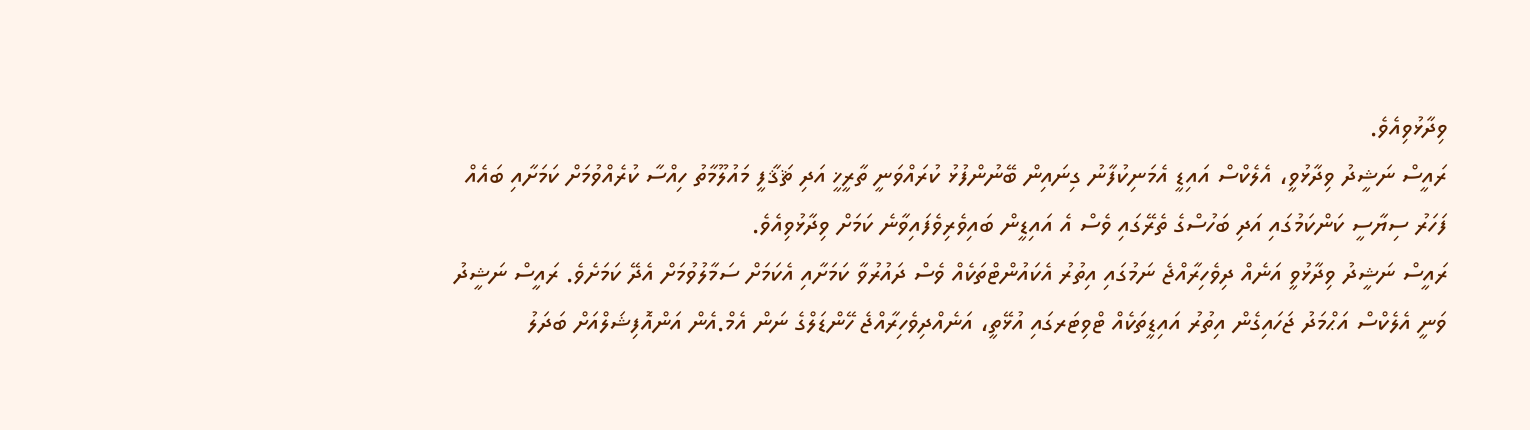ވިދާޅުވިއެވެ.
ރައީސް ނަޝީދު ވިދާޅުވީ، އެލެކްސް އައިޑީ އެމަނިކުފާނު ގިނައިން ބޭނުންފުޅު ކުރައްވަނީ ތާރީޚީ އަދި ޘަޤާފީ މައުލޫމާތު ހިއްސާ ކުރެއްވުމަށް ކަމަށާއި ބައެއް ފަހަރު ސިޔާސީ ކަންކަމުގައި އަދި ބަހުސްގެ ތެރޭގައި ވެސް އެ އައިޑީން ބައިވެރިވެފައިވާނެ ކަމަށް ވިދާޅުވިއެވެ.
ރައީސް ނަޝީދު ވިދާޅުވީ އަނެއް ދިވެހިރާއްޖެ ނަމުގައި އިތުރު އެކައުންޓްތަކެއް ވެސް ދައުރުވާ ކަމަށާއި އެކަމަށް ސަމާލުވުމަށް އެދޭ ކަމަށެވެ. ރައީސް ނަޝީދު ވަނީ އެލެކްސް އަޙްމަދު ޖަހައިގެން އިތުރު އައިޑީތަކެއް ޓްވިޓަރގައި އުޅޭތީ، އަނެއްދިވެހިރާއްޖެ ހޭންޑަލްގެ ނަން އެމް.އެން އަންއޮފިޝަލްއަށް ބަދަލު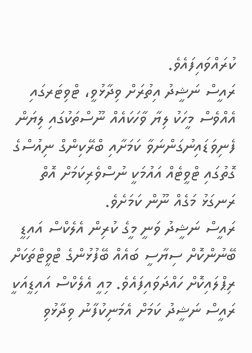ކުރައްވައިފައެވެ.
ރައީސް ނަޝީދު އިތުރަށް ވިދާޅުވީ، ޓްވިޓަރގައި އެއްވެސް މީހަކު ލިޔާ ވާހަކައެއް ނޫސްތަކުގައި ލިޔަން ފެނިވަޑައިނުގަންނަވާ ކަމަށާއި ބްރޭކިންގް ނިއުސްގެ ގޮތުގައި ޓްވީޓެއް އައުމަކީ ނުސްވެރިކަމަށް އޮތް ރަނގަޅު މަގެއް ނޫން ކަމަށެވެ.
ރައީސް ނަޝީދު ވަނީ މީގެ ކުރިން އެލެކްސް އައިޑީ ބޭނުންކޮށް ސިޔާސީ ބައެއް ބޭފުޅުންގެ ޓްވީޓްތަކަށް ރިޕްލައިކޮށް ހައްދަވައިފައެވެ. މިއީ އެލެކްސް އައިޑީއަކީ ރައީސް ނަޝީދު ކަމަށް އެމަނިކުފާނު ވިދާޅުވި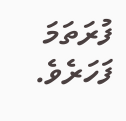ފުރަތަމަ ފަހަރެވެ.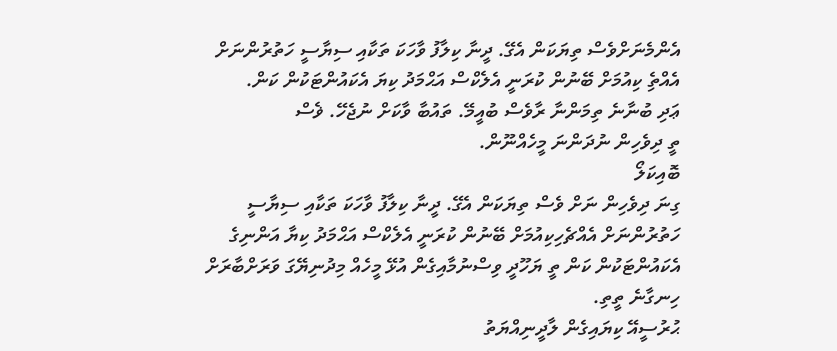އެންމެނަށްވެސް ތިޔަކަން އެގޭ. ދީނާ ކިލާފު ވާހަކަ ތަކާއި ސިޔާސީ ހަތުރުންނަށް އެއްތެި ކިއުމަށް ބޭނުން ކުރަނީ އެލެކްސް އަޙްމަދު ކިޔަ އެކައުންޓަކުން ކަން.
ޢަދި ބުނާނެ ތިމަންނާ ރާވެސް ބުއީމޭ. ތައުބާ ވާކަށް ނުޖެހޭ. ޥެސް
ތީ ދިވެހިން ނުދަންނަ މީހެއްނޫން.
ބޮއިކަލޯ
ގިނަ ދިވެހިން ނަށް ވެސް ތިޔަކަން އެގޭ. ދީނާ ކިލާފު ވާހަކަ ތަކާއި ސިޔާސީ ހަތުރުންނަށް އެއްޗެހިކިއުމަށް ބޭނުން ކުރަނީ އެލެކްސް އަޙްމަދު ކިޔާ އަންނިގެ އެކައުންޓަކުން ކަން ތީ ޔަހޫދީ ވިސްނުމާއިގެން އުޅޭ މީހެއް މިދުނިޔޭގަ ވަރަށްބާރަށް ހިނގާނެ ތީތި.
ޙުރުސީއޭ ކިޔައިގެން ލާދީނިއްޔަތު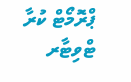ޕްރޮމޯޓް ކުރާ ޓްވިޓާރ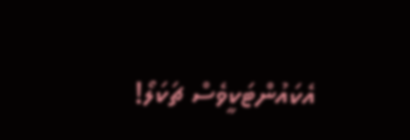އެކައުންޓަކީވެސް ޗަކަލޯ!